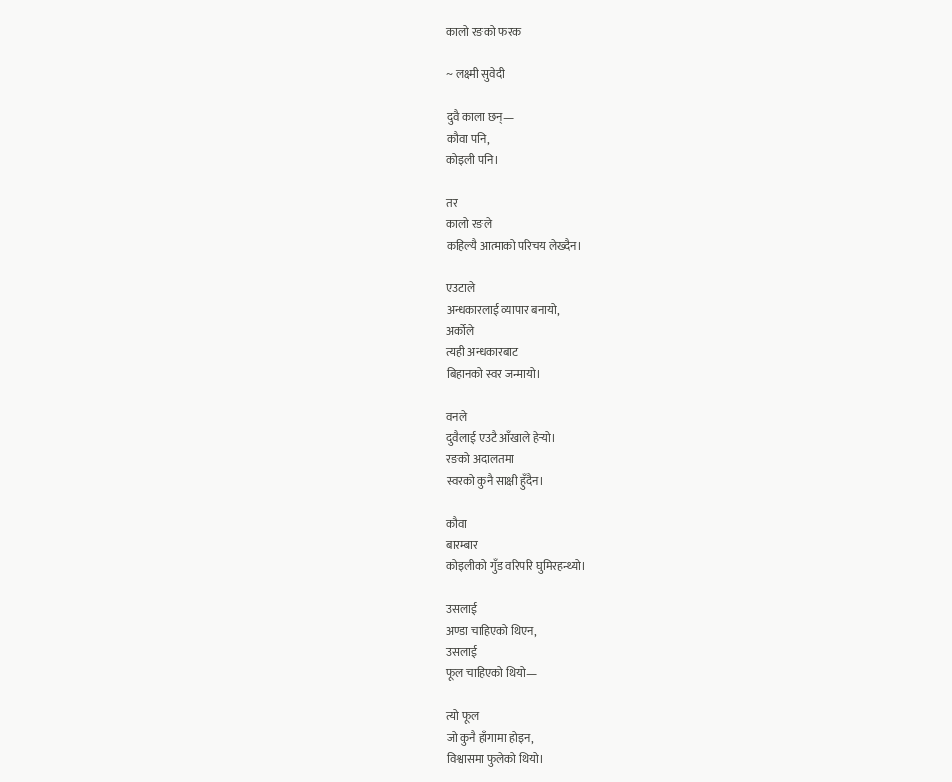कालो रङको फरक

~ लक्ष्मी सुवेदी

दुवै काला छन्—
कौवा पनि,
कोइली पनि।

तर
कालो रङले
कहिल्यै आत्माको परिचय लेख्दैन।

एउटाले
अन्धकारलाई व्यापार बनायो,
अर्कोले
त्यही अन्धकारबाट
बिहानको स्वर जन्मायो।

वनले
दुवैलाई एउटै आँखाले हेर्‍यो।
रङको अदालतमा
स्वरको कुनै साक्षी हुँदैन।

कौवा
बारम्बार
कोइलीको गुँड वरिपरि घुमिरहन्थ्यो।

उसलाई
अण्डा चाहिएको थिएन,
उसलाई
फूल चाहिएको थियो—

त्यो फूल
जो कुनै हाँगामा होइन,
विश्वासमा फुलेको थियो।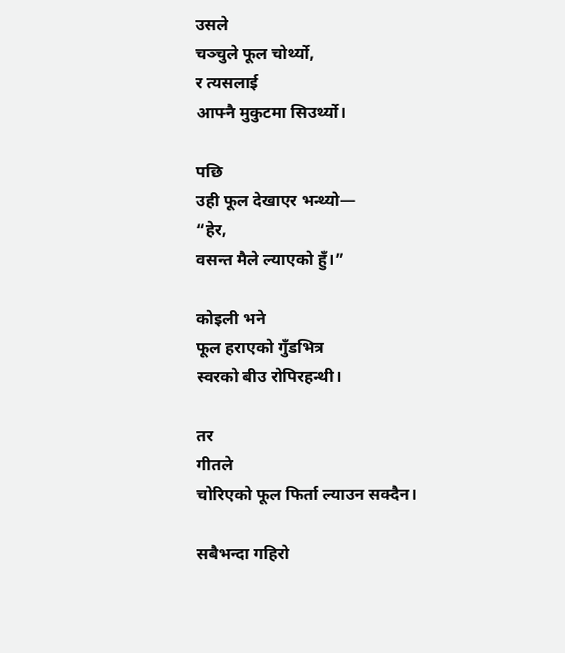उसले
चञ्चुले फूल चोर्थ्यो,
र त्यसलाई
आफ्नै मुकुटमा सिउर्थ्यो।

पछि
उही फूल देखाएर भन्थ्यो—
“हेर,
वसन्त मैले ल्याएको हुँ।”

कोइली भने
फूल हराएको गुँडभित्र
स्वरको बीउ रोपिरहन्थी।

तर
गीतले
चोरिएको फूल फिर्ता ल्याउन सक्दैन।

सबैभन्दा गहिरो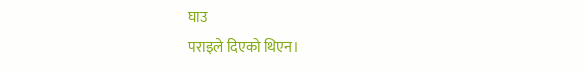घाउ
पराइले दिएको थिएन।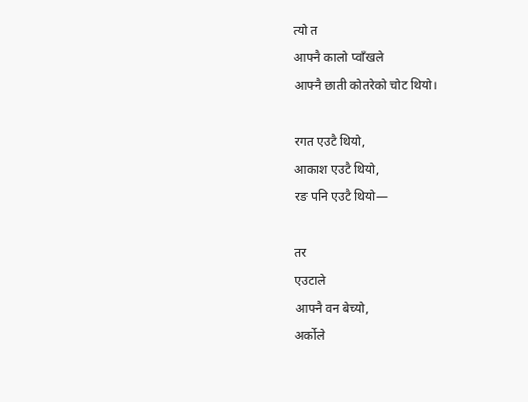त्यो त
आफ्नै कालो प्वाँखले
आफ्नै छाती कोतरेको चोट थियो।

रगत एउटै थियो,
आकाश एउटै थियो,
रङ पनि एउटै थियो—

तर
एउटाले
आफ्नै वन बेच्यो,
अर्कोले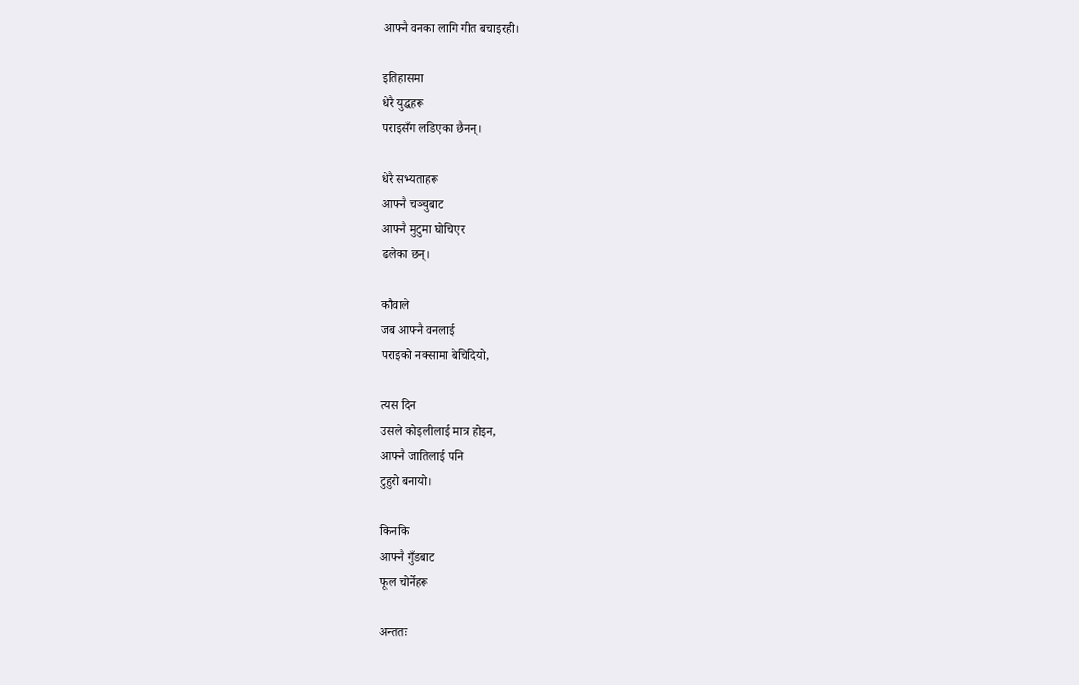आफ्नै वनका लागि गीत बचाइरही।

इतिहासमा
धेरै युद्धहरू
पराइसँग लडिएका छैनन्।

धेरै सभ्यताहरू
आफ्नै चञ्चुबाट
आफ्नै मुटुमा घोचिएर
ढलेका छन्।

कौवाले
जब आफ्नै वनलाई
पराइको नक्सामा बेचिदियो,

त्यस दिन
उसले कोइलीलाई मात्र होइन,
आफ्नै जातिलाई पनि
टुहुरो बनायो।

किनकि
आफ्नै गुँडबाट
फूल चोर्नेहरू

अन्ततः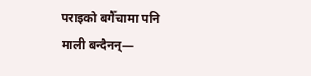पराइको बगैँचामा पनि
माली बन्दैनन्—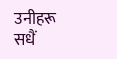उनीहरू
सधैं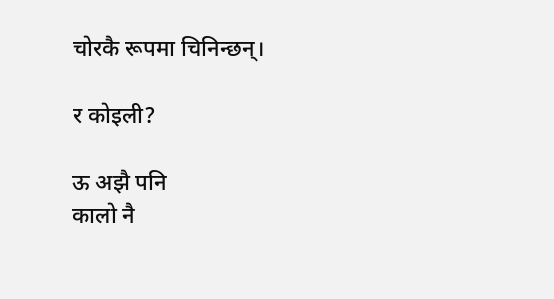चोरकै रूपमा चिनिन्छन्।

र कोइली?

ऊ अझै पनि
कालो नै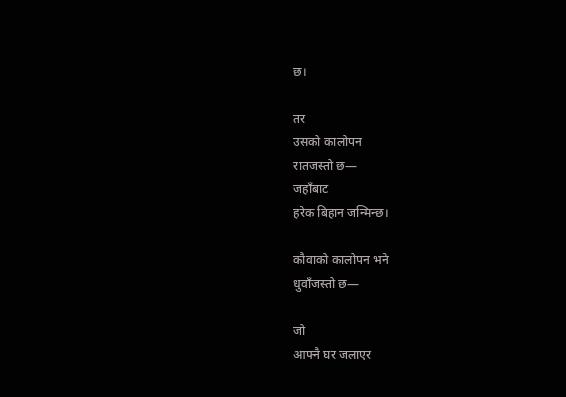छ।

तर
उसको कालोपन
रातजस्तो छ—
जहाँबाट
हरेक बिहान जन्मिन्छ।

कौवाको कालोपन भने
धुवाँजस्तो छ—

जो
आफ्नै घर जलाएर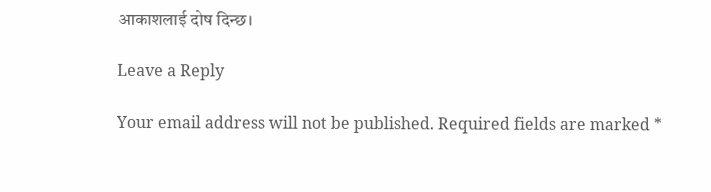आकाशलाई दोष दिन्छ।

Leave a Reply

Your email address will not be published. Required fields are marked *